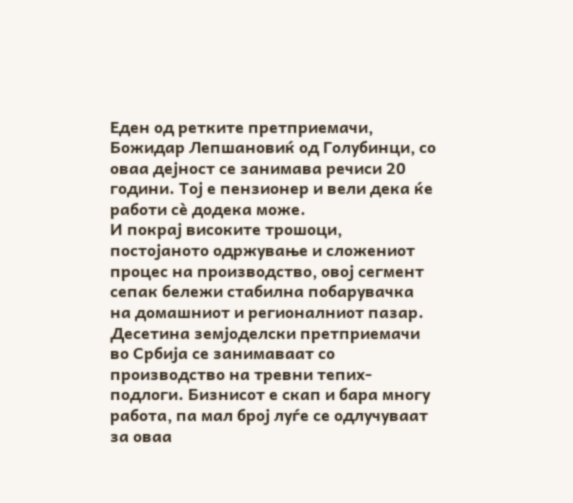Еден од ретките претприемачи, Божидар Лепшановиќ од Голубинци, со оваа дејност се занимава речиси 20 години. Тој е пензионер и вели дека ќе работи сè додека може.
И покрај високите трошоци, постојаното одржување и сложениот процес на производство, овој сегмент сепак бележи стабилна побарувачка на домашниот и регионалниот пазар.
Десетина земјоделски претприемачи во Србија се занимаваат со производство на тревни тепих-подлоги. Бизнисот е скап и бара многу работа, па мал број луѓе се одлучуваат за оваа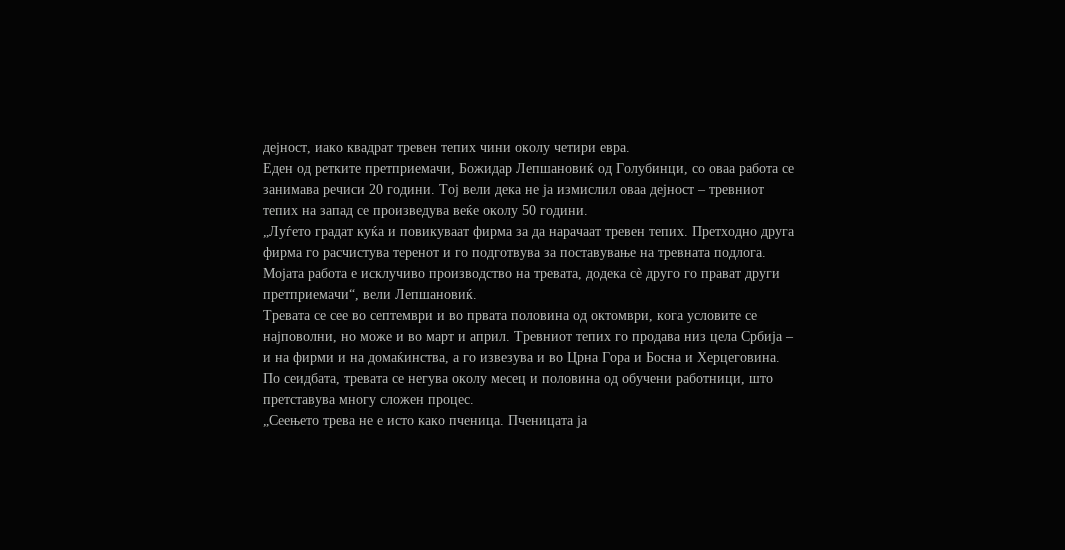дејност, иако квадрат тревен тепих чини околу четири евра.
Еден од ретките претприемачи, Божидар Лепшановиќ од Голубинци, со оваа работа се занимава речиси 20 години. Тој вели дека не ја измислил оваа дејност – тревниот тепих на запад се произведува веќе околу 50 години.
„Луѓето градат куќа и повикуваат фирма за да нарачаат тревен тепих. Претходно друга фирма го расчистува теренот и го подготвува за поставување на тревната подлога. Мојата работа е исклучиво производство на тревата, додека сè друго го прават други претприемачи“, вели Лепшановиќ.
Тревата се сее во септември и во првата половина од октомври, кога условите се најповолни, но може и во март и април. Тревниот тепих го продава низ цела Србија – и на фирми и на домаќинства, а го извезува и во Црна Гора и Босна и Херцеговина.
По сеидбата, тревата се негува околу месец и половина од обучени работници, што претставува многу сложен процес.
„Сеењето трева не е исто како пченица. Пченицата ја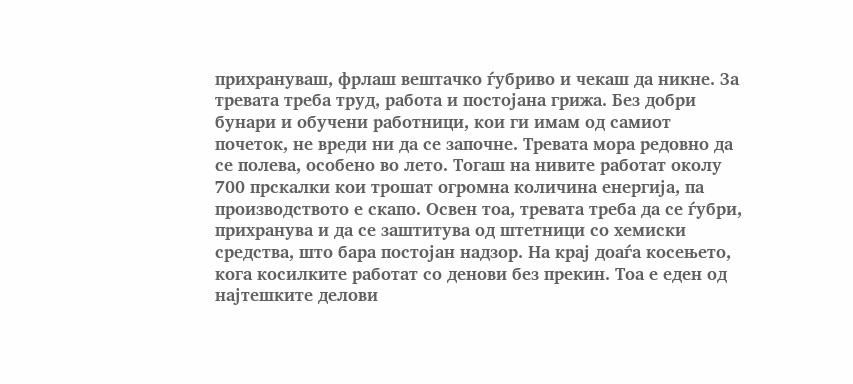прихрануваш, фрлаш вештачко ѓубриво и чекаш да никне. За тревата треба труд, работа и постојана грижа. Без добри бунари и обучени работници, кои ги имам од самиот почеток, не вреди ни да се започне. Тревата мора редовно да се полева, особено во лето. Тогаш на нивите работат околу 700 прскалки кои трошат огромна количина енергија, па производството е скапо. Освен тоа, тревата треба да се ѓубри, прихранува и да се заштитува од штетници со хемиски средства, што бара постојан надзор. На крај доаѓа косењето, кога косилките работат со денови без прекин. Тоа е еден од најтешките делови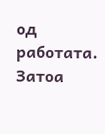од работата. Затоа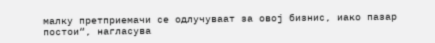малку претприемачи се одлучуваат за овој бизнис, иако пазар постои“, нагласува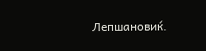Лепшановиќ.